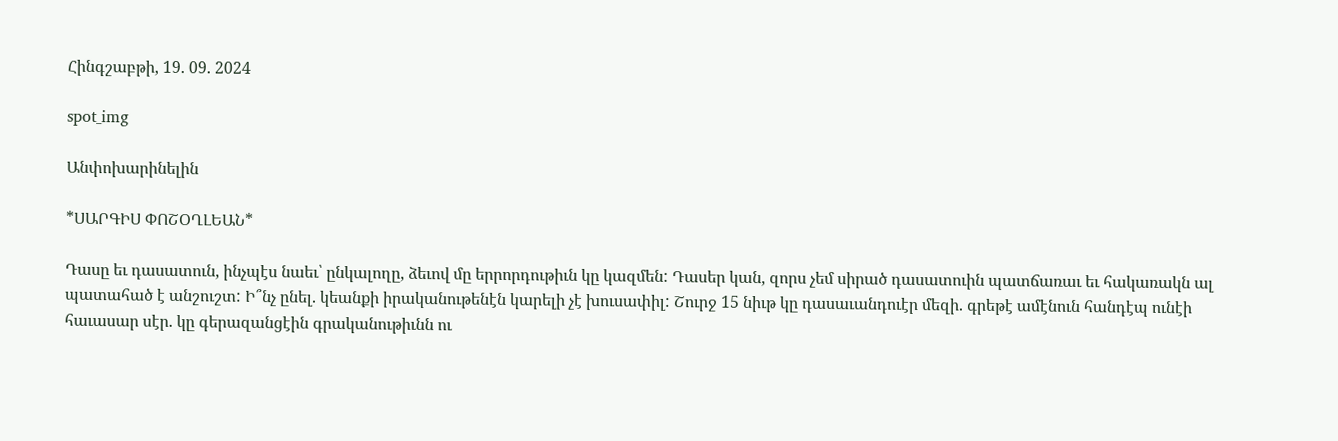Հինգշաբթի, 19. 09. 2024

spot_img

Անփոխարինելին

*ՍԱՐԳԻՍ ՓՈՇՕՂԼԵԱՆ*

Դասը եւ դասատուն, ինչպէս նաեւ՝ ընկալողը, ձեւով մը երրորդութիւն կը կազմեն: Դասեր կան, զորս չեմ սիրած դասատուին պատճառաւ եւ հակառակն ալ պատահած է անշուշտ: Ի՞նչ ընել. կեանքի իրականութենէն կարելի չէ խուսափիլ: Շուրջ 15 նիւթ կը դասաւանդուէր մեզի. գրեթէ ամէնուն հանդէպ ունէի հաւասար սէր. կը գերազանցէին գրականութիւնն ու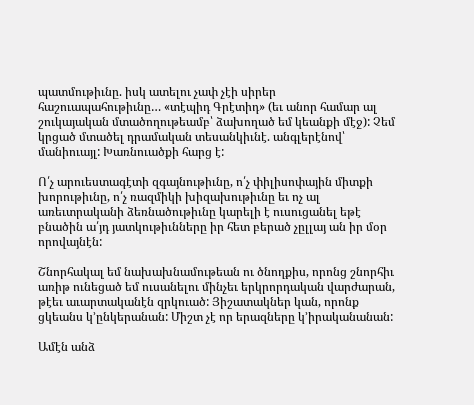պատմութիւնը. իսկ ատելու չափ չէի սիրեր հաշուապահութիւնը… «տէպիդ Գրէտիդ» (եւ անոր համար ալ շուկայական մտածողութեամբ՝ ձախողած եմ կեանքի մէջ): Չեմ կրցած մտածել դրամական տեսանկիւնէ. անգլերէնով՝ մանիուայլ: Խառնուածքի հարց է:

Ո՛չ արուեստագէտի զգայնութիւնը, ո՛չ փիլիսոփային միտքի խորութիւնը, ո՛չ ռազմիկի խիզախութիւնը եւ ոչ ալ առեւտրականի ձեռնածութիւնը կարելի է ուսուցանել եթէ բնածին ա՛յդ յատկութիւնները իր հետ բերած չըլլայ ան իր մօր որովայնէն:

Շնորհակալ եմ նախախնամութեան ու ծնողքիս, որոնց շնորհիւ առիթ ունեցած եմ ուսանելու մինչեւ երկրորդական վարժարան, թէեւ աւարտականէն զրկուած: Յիշատակներ կան, որոնք ցկեանս կ’ընկերանան: Միշտ չէ որ երազները կ’իրականանան:

Ամէն անձ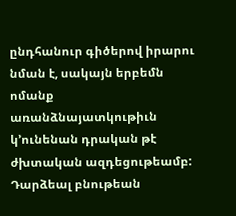ընդհանուր գիծերով իրարու նման է, սակայն երբեմն ոմանք առանձնայատկութիւն կ’ունենան դրական թէ ժխտական ազդեցութեամբ: Դարձեալ բնութեան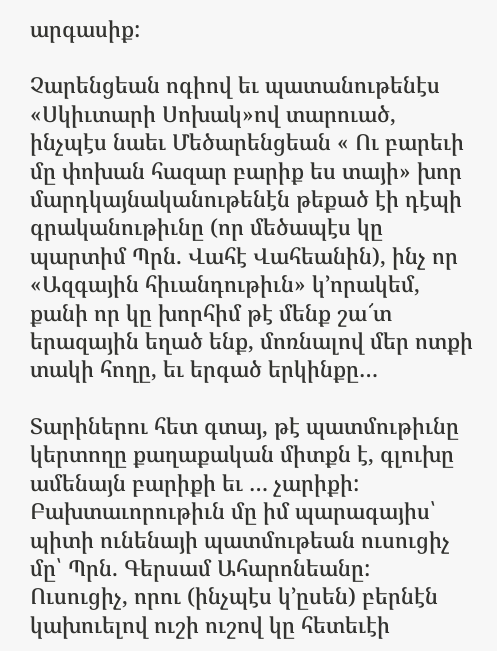արգասիք:

Չարենցեան ոգիով եւ պատանութենէս «Սկիւտարի Սոխակ»ով տարուած, ինչպէս նաեւ Մեծարենցեան « Ու բարեւի մը փոխան հազար բարիք ես տայի» խոր մարդկայնականութենէն թեքած էի դէպի գրականութիւնը (որ մեծապէս կը պարտիմ Պրն. Վահէ Վահեանին), ինչ որ «Ազգային հիւանդութիւն» կ’որակեմ, քանի որ կը խորհիմ թէ մենք շա՜տ երազային եղած ենք, մոռնալով մեր ոտքի տակի հողը, եւ երգած երկինքը…

Տարիներու հետ գտայ, թէ պատմութիւնը կերտողը քաղաքական միտքն է, գլուխը ամենայն բարիքի եւ … չարիքի: Բախտաւորութիւն մը իմ պարագայիս՝ պիտի ունենայի պատմութեան ուսուցիչ մը՝ Պրն. Գերսամ Ահարոնեանը: Ուսուցիչ, որու (ինչպէս կ’ըսեն) բերնէն կախուելով ուշի ուշով կը հետեւէի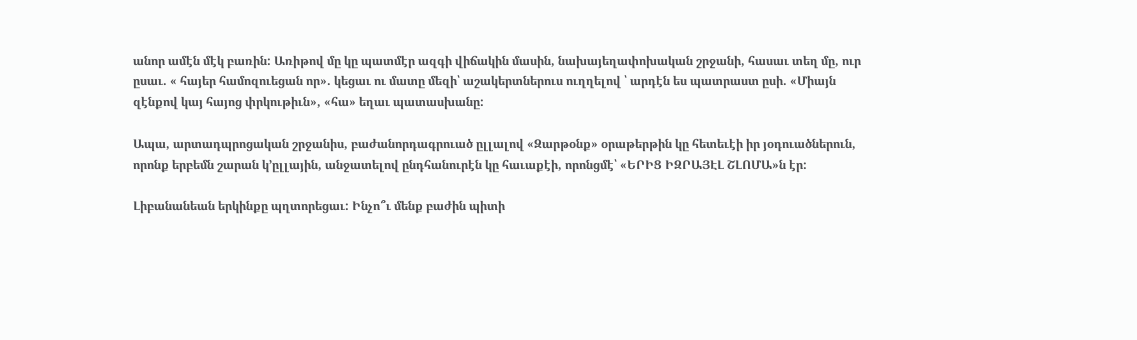անոր ամէն մէկ բառին: Առիթով մը կը պատմէր ազգի վիճակին մասին, նախայեղափոխական շրջանի, հասաւ տեղ մը, ուր ըսաւ. « հայեր համոզուեցան որ». կեցաւ ու մատը մեզի՝ աշակերտներուս ուղղելով ՝ արդէն ես պատրաստ ըսի. «Միայն զէնքով կայ հայոց փրկութիւն», «հա» եղաւ պատասխանը:

Ապա, արտադպրոցական շրջանիս, բաժանորդագրուած ըլլալով «Զարթօնք» օրաթերթին կը հետեւէի իր յօդուածներուն, որոնք երբեմն շարան կ’ըլլային, անջատելով ընդհանուրէն կը հաւաքէի, որոնցմէ՝ «ԵՐԻՑ ԻԶՐԱՅԷԼ ՇԼՈՄԱ»ն էր:

Լիբանանեան երկինքը պղտորեցաւ: Ինչո՞ւ մենք բաժին պիտի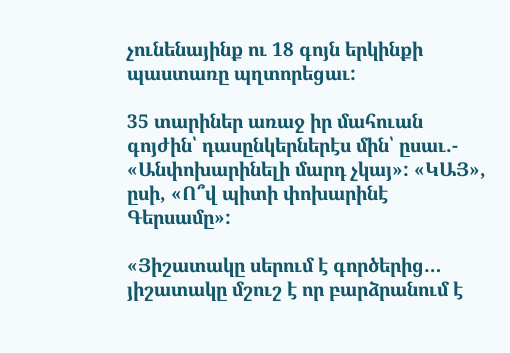չունենայինք ու 18 գոյն երկինքի պաստառը պղտորեցաւ:

35 տարիներ առաջ իր մահուան գոյժին՝ դասընկերներէս մին՝ ըսաւ.- «Անփոխարինելի մարդ չկայ»: «ԿԱՅ», ըսի, «Ո՞վ պիտի փոխարինէ Գերսամը»:

«Յիշատակը սերում է գործերից… յիշատակը մշուշ է որ բարձրանում է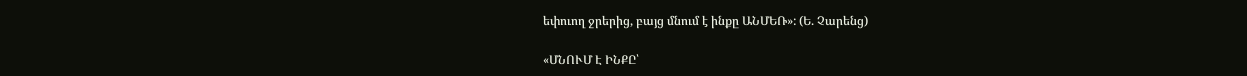եփուող ջրերից, բայց մնում է ինքը ԱՆՄԵՌ»: (Ե. Չարենց)

«ՄՆՈՒՄ Է ԻՆՔԸ՝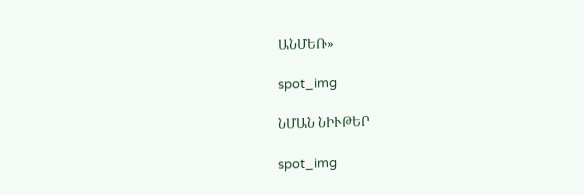ԱՆՄԵՌ»

spot_img

ՆՄԱՆ ՆԻՒԹԵՐ

spot_img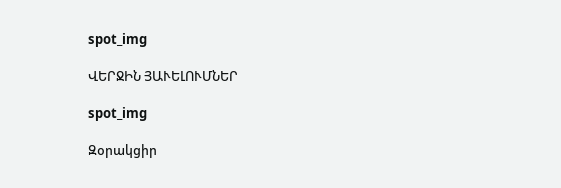spot_img

ՎԵՐՋԻՆ ՅԱՒԵԼՈՒՄՆԵՐ

spot_img

Զօրակցիր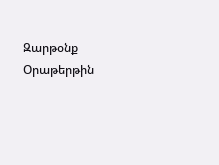Զարթօնք Օրաթերթին